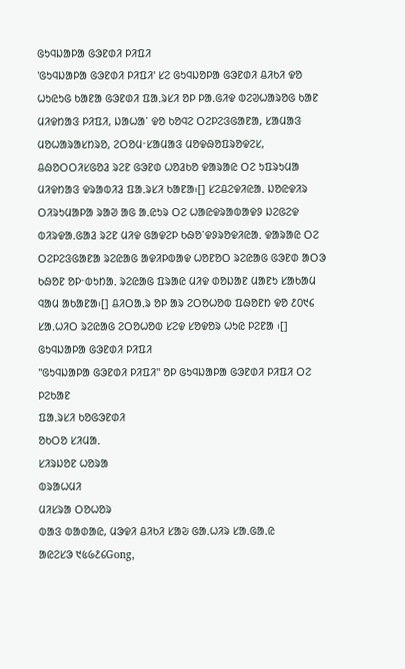ᱜᱩᱧᱡᱟᱞᱟ ᱜᱳᱱᱰᱤ ᱞᱤᱯᱤ
'ᱜᱩᱧᱡᱟᱞᱟ ᱜᱳᱱᱰᱤ ᱞᱤᱯᱤ' ᱥᱮ ᱜᱩᱧᱡᱚᱞᱟ ᱜᱳᱱᱰᱤ ᱪᱤᱠᱤ ᱫᱚ ᱦᱩᱭᱩᱜ ᱠᱟᱱᱟ ᱜᱳᱱᱰᱤ ᱯᱟᱹᱨᱥᱤ ᱚᱞ ᱞᱟᱹᱜᱤᱫ ᱵᱮᱣᱦᱟᱨᱚᱜ ᱠᱟᱱ ᱢᱤᱫᱴᱟᱝ ᱞᱤᱯᱤ, ᱡᱟᱦᱟᱸ ᱫᱚ ᱠᱚᱧᱮ ᱛᱮᱞᱮᱝᱜᱟᱱᱟ, ᱥᱟᱢᱟᱝ ᱢᱚᱦᱟᱨᱟᱥᱴᱨᱚ, ᱮᱛᱚᱢᱼᱥᱟᱢᱟᱝ ᱢᱚᱫᱷᱚᱯᱨᱚᱫᱮᱥ, ᱪᱷᱚᱛᱛᱤᱥᱜᱚᱲ ᱨᱮᱱ ᱜᱳᱱᱰ ᱦᱚᱲᱠᱚ ᱫᱟᱨᱟᱭ ᱛᱮ ᱩᱯᱨᱩᱢᱟ ᱢᱤᱫᱴᱟᱝ ᱫᱨᱟᱵᱤᱲ ᱯᱟᱹᱨᱥᱤ ᱠᱟᱱᱟ᱾[] ᱥᱮᱪᱮᱫᱤᱭᱟᱹ ᱡᱚᱭᱫᱤᱨ ᱛᱤᱨᱩᱢᱟᱞᱟ ᱨᱟᱣ ᱟᱜ ᱟᱹᱭᱩᱨ ᱛᱮ ᱦᱟᱭᱫᱨᱟᱵᱟᱫᱽ ᱡᱮᱜᱮᱫ ᱵᱤᱨᱫᱟᱹᱜᱟᱲ ᱨᱮᱱ ᱢᱤᱫ ᱜᱟᱫᱮᱞ ᱠᱷᱚᱸᱫᱽᱨᱚᱫᱤᱭᱟᱹ ᱫᱟᱨᱟᱭ ᱛᱮ ᱛᱮᱞᱮᱝᱜᱟᱱᱟ ᱨᱮᱭᱟᱜ ᱟᱫᱤᱞᱵᱟᱫ ᱦᱚᱱᱚᱛ ᱨᱮᱭᱟᱜ ᱜᱳᱱᱰ ᱟᱛᱳ ᱠᱷᱚᱱ ᱚᱞᱼᱵᱩᱴᱟᱹ ᱨᱮᱭᱟᱜ ᱯᱨᱟᱭ ᱢᱤᱫ ᱰᱚᱡᱟᱱ ᱢᱟᱱᱩ ᱥᱟᱠᱟᱢ ᱧᱟᱢ ᱟᱠᱟᱱᱟ᱾[] ᱪᱤᱛᱟᱹᱨ ᱚᱞ ᱟᱨ ᱮᱛᱚᱦᱚᱵ ᱯᱷᱚᱱᱴ ᱫᱚ ᱒᱐᱑᱔ ᱥᱟᱹᱦᱤᱛ ᱨᱮᱭᱟᱜ ᱮᱛᱚᱦᱚᱵ ᱥᱮᱫ ᱥᱚᱫᱚᱨ ᱦᱩᱭ ᱞᱮᱱᱟ ᱾[]
ᱜᱩᱧᱡᱟᱞᱟ ᱜᱳᱱᱰᱤ ᱞᱤᱯᱤ
"ᱜᱩᱧᱡᱟᱞᱟ ᱜᱳᱱᱰᱤ ᱞᱤᱯᱤ" ᱚᱞ ᱜᱩᱧᱡᱟᱞᱟ ᱜᱳᱱᱰᱤ ᱞᱤᱯᱤ ᱛᱮ
ᱞᱮᱠᱟᱱ
ᱯᱟᱹᱨᱥᱤ ᱠᱚᱜᱳᱱᱰᱤ
ᱚᱠᱛᱚ ᱥᱤᱢᱟᱹ
ᱥᱤᱨᱡᱚᱱ ᱦᱚᱨᱟ
ᱵᱨᱟᱦᱢᱤ
ᱢᱤᱥᱨᱟ ᱛᱚᱦᱚᱨ
ᱵᱟᱝ ᱵᱟᱰᱟᱭ, ᱢᱳᱫᱤ ᱪᱤᱠᱤ ᱥᱟᱶ ᱜᱟᱹᱦᱤᱨ ᱥᱟᱹᱜᱟᱹᱭ
ᱟᱭᱮᱥᱳ ᱑᱕᱙᱒᱔Gong,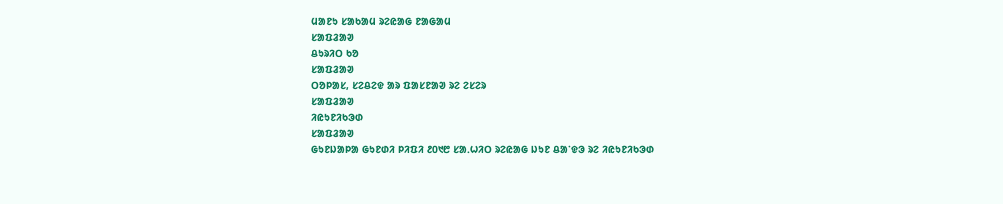ᱢᱟᱱᱩ ᱥᱟᱠᱟᱢ ᱨᱮᱭᱟᱜ ᱱᱟᱜᱟᱢ
ᱥᱟᱯᱲᱟᱣ
ᱪᱩᱨᱤᱛ ᱠᱚ
ᱥᱟᱯᱲᱟᱣ
ᱛᱚᱞᱟᱥ, ᱥᱮᱪᱮᱫ ᱟᱨ ᱯᱟᱥᱱᱟᱣ ᱨᱮ ᱮᱥᱮᱨ
ᱥᱟᱯᱲᱟᱣ
ᱤᱭᱩᱱᱤᱠᱳᱰ
ᱥᱟᱯᱲᱟᱣ
ᱜᱩᱱᱡᱟᱞᱟ ᱜᱩᱱᱰᱤ ᱞᱤᱯᱤ ᱒᱐᱑᱘ ᱥᱟᱹᱦᱤᱛ ᱨᱮᱭᱟᱜ ᱡᱩᱱ ᱪᱟᱸᱫᱳ ᱨᱮ ᱤᱭᱩᱱᱤᱠᱳᱰ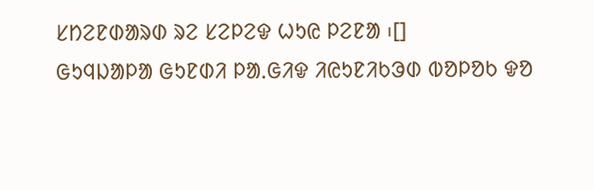ᱥᱴᱮᱱᱰᱟᱨᱰ ᱨᱮ ᱥᱮᱞᱮᱫ ᱦᱩᱭ ᱞᱮᱱᱟ ᱾[]
ᱜᱩᱧᱡᱟᱞᱟ ᱜᱩᱱᱰᱤ ᱞᱟᱹᱜᱤᱫ ᱤᱭᱩᱱᱤᱠᱳᱰ ᱵᱚᱞᱚᱠ ᱫᱚ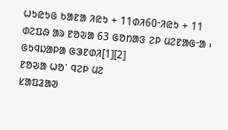ᱦᱩᱭᱩᱜ ᱠᱟᱱᱟ ᱤᱭᱩ + 11ᱰᱤ60ᱼᱤᱭᱩ + 11 ᱰᱮᱯᱷ ᱟᱨ ᱱᱚᱶᱟ 63 ᱜᱚᱴᱟᱝ ᱮᱞ ᱢᱮᱱᱟᱜᱼᱟ ᱾
ᱜᱩᱧᱡᱟᱞᱟ ᱜᱳᱱᱰᱤ[1][2]
ᱱᱚᱶᱟ ᱦᱚᱸ ᱧᱮᱞ ᱢᱮ
ᱥᱟᱯᱲᱟᱣ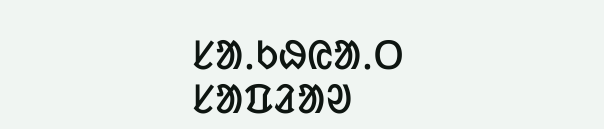ᱥᱟᱹᱠᱷᱭᱟᱹᱛ
ᱥᱟᱯᱲᱟᱣ